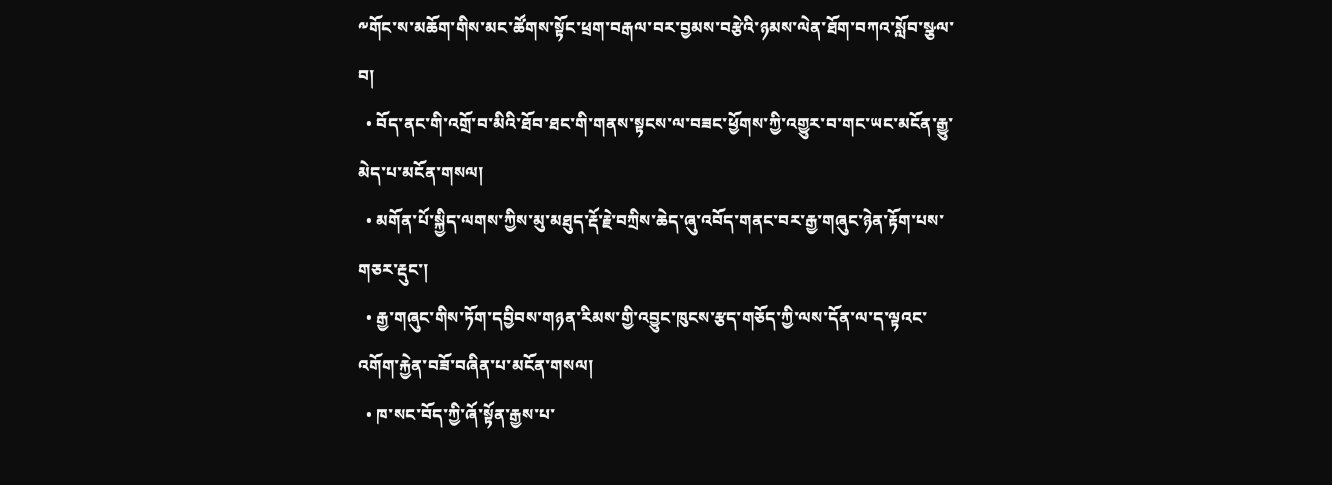༸གོང་ས་མཆོག་གིས་མང་ཚོགས་སྟོང་ཕྲག་བརྒལ་བར་བྱམས་བརྩེའི་ཉམས་ལེན་ཐོག་བཀའ་སློབ་སྩལ་བ།
  • བོད་ནང་གི་འགྲོ་བ་མིའི་ཐོབ་ཐང་གི་གནས་སྟངས་ལ་བཟང་ཕྱོགས་ཀྱི་འགྱུར་བ་གང་ཡང་མངོན་རྒྱུ་མེད་པ་མངོན་གསལ།
  • མགོན་པོ་སྐྱིད་ལགས་ཀྱིས་མུ་མཐུད་རྡོ་རྗེ་བཀྲིས་ཆེད་ཞུ་འབོད་གནང་བར་རྒྱ་གཞུང་ཉེན་རྟོག་པས་གཅར་རྡུང་།
  • རྒྱ་གཞུང་གིས་ཏོག་དབྱིབས་གཉན་རིམས་གྱི་འབྱུང་ཁུངས་རྩད་གཅོད་ཀྱི་ལས་དོན་ལ་ད་ལྟའང་འགོག་རྐྱེན་བཟོ་བཞིན་པ་མངོན་གསལ།
  • ཁ་སང་བོད་ཀྱི་ཞོ་སྟོན་རྒྱས་པ་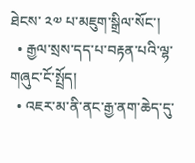ཐེངས་ ༢༧ པ་མཇུག་སྒྲིལ་སོང་།
  • རྒྱལ་སྲས་དད་པ་བརྟན་པའི་ལྷ་གཞུང་ངོ་སྤྲོད།
  • འཇར་མ་ནི་ནང་རྒྱ་ནག་ཆེད་དུ་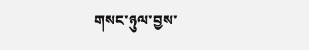གསང་ཉུལ་བྱས་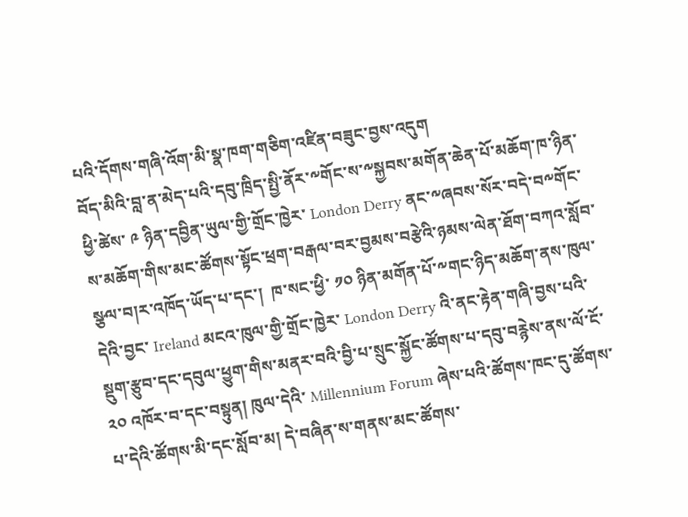པའི་དོགས་གཞི་འོག་མི་སྣ་ཁག་གཅིག་འཛིན་བཟུང་བྱས་འདུག
བོད་མིའི་བླ་ན་མེད་པའི་དབུ་ཁྲིད་སྤྱི་ནོར་༸གོང་ས་༸སྐྱབས་མགོན་ཆེན་པོ་མཆོག་ཁ་ཉིན་ཕྱི་ཚེས་ ༩ ཉིན་དབྱིན་ཡུལ་གྱི་གྲོང་ཁྱེར་ London Derry ནང་༸ཞབས་སོར་བདེ་བ༸གོང་ས་མཆོག་གིས་མང་ཚོགས་སྟོང་ཕྲག་བརྒལ་བར་བྱམས་བརྩེའི་ཉམས་ལེན་ཐོག་བཀའ་སློབ་སྩལ་བ།ར་འཁོད་ཡོད་པ་དང་།  ཁ་སང་ཕྱི་ ༡༠ ཉིན་མགོན་པོ་༸གང་ཉིད་མཆོག་ནས་ཁུལ་དེའི་བྱང་ Ireland མངའ་ཁུལ་གྱི་གྲོང་ཁྱེར་ London Derry འི་ནང་རྟེན་གཞི་བྱས་པའི་སྡུག་རྩུབ་དང་དབུལ་ཕྱུག་གིས་མནར་བའི་བྱི་པ་སྲུང་སྐྱོང་ཚོགས་པ་དབུ་བརྙེས་ནས་ལོ་ངོ་ ༢༠ འཁོར་བ་དང་བསྟུན། ཁུལ་དེའི་ Millennium Forum ཞེས་པའི་ཚོགས་ཁང་དུ་ཚོགས་པ་དེའི་ཚོགས་མི་དང་སློབ་མ། དེ་བཞིན་ས་གནས་མང་ཚོགས་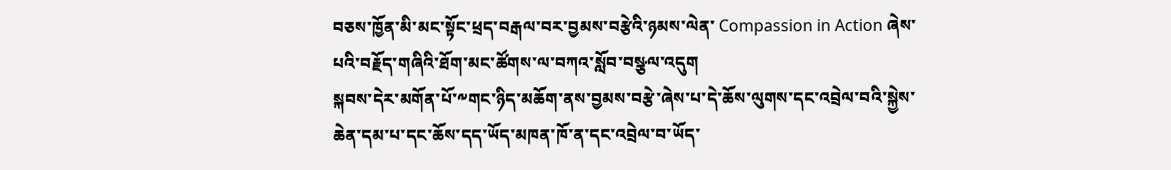བཅས་ཁྱོན་མི་མང་སྟོང་ཕྲད་བརྒལ་བར་བྱམས་བརྩེའི་ཉམས་ལེན་ Compassion in Action ཞེས་པའི་བརྗོད་གཞིའི་ཐོག་མང་ཚོགས་ལ་བཀའ་སློབ་བསྩལ་འདུག
སྐབས་དེར་མགོན་པོ་༸གང་ཉིད་མཆོག་ནས་བྱམས་བརྩེ་ཞེས་པ་དེ་ཆོས་ལུགས་དང་འབྲེལ་བའི་སྐྱེས་ཆེན་དམ་པ་དང་ཆོས་དད་ཡོད་མཁན་ཁོ་ན་དང་འབྲེལ་བ་ཡོད་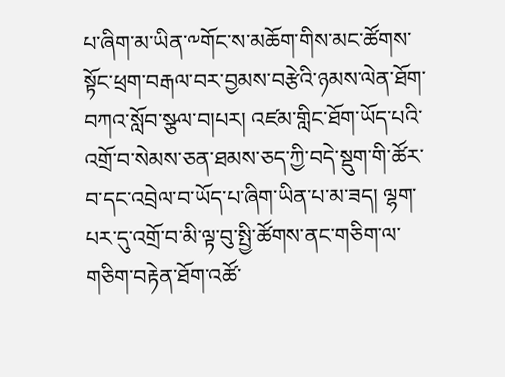པ་ཞིག་མ་ཡིན་༸གོང་ས་མཆོག་གིས་མང་ཚོགས་སྟོང་ཕྲག་བརྒལ་བར་བྱམས་བརྩེའི་ཉམས་ལེན་ཐོག་བཀའ་སློབ་སྩལ་བ།པར། འཛམ་གླིང་ཐོག་ཡོད་པའི་འགྲོ་བ་སེམས་ཅན་ཐམས་ཅད་ཀྱི་བདེ་སྡུག་གི་ཚོར་བ་དང་འབྲེལ་བ་ཡོད་པ་ཞིག་ཡིན་པ་མ་ཟད། ལྷག་པར་དུ་འགྲོ་བ་མི་ལྟ་བུ་སྤྱི་ཚོགས་ནང་གཅིག་ལ་གཅིག་བརྟེན་ཐོག་འཚོ་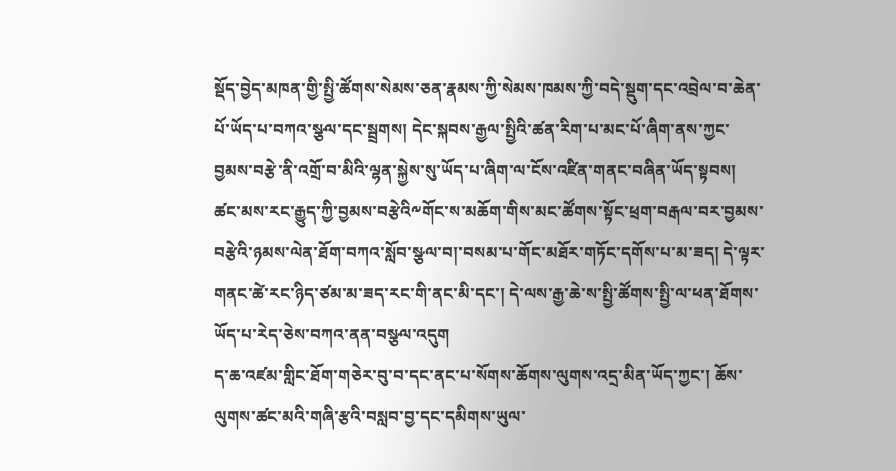སྡོད་བྱེད་མཁན་གྱི་སྤྱི་ཚོགས་སེམས་ཅན་རྣམས་ཀྱི་སེམས་ཁམས་ཀྱི་བདེ་སྡུག་དང་འབྲེལ་བ་ཆེན་པོ་ཡོད་པ་བཀའ་སྩལ་དང་སྦྲགས། དེང་སྐབས་རྒྱལ་སྤྱིའི་ཚན་རིག་པ་མང་པོ་ཞིག་ནས་ཀྱང་བྱམས་བརྩེ་ནི་འགྲོ་བ་མིའི་ལྷན་སྐྱེས་སུ་ཡོད་པ་ཞིག་ལ་ངོས་འཛིན་གནང་བཞིན་ཡོད་སྟབས། ཚང་མས་རང་རྒྱུད་ཀྱི་བྱམས་བརྩེའི༸གོང་ས་མཆོག་གིས་མང་ཚོགས་སྟོང་ཕྲག་བརྒལ་བར་བྱམས་བརྩེའི་ཉམས་ལེན་ཐོག་བཀའ་སློབ་སྩལ་བ།་བསམ་པ་གོང་མཐོར་གཏོང་དགོས་པ་མ་ཟད། དེ་ལྟར་གནང་ཚེ་རང་ཉིད་ཙམ་མ་ཟད་རང་གི་ནང་མི་དང་། དེ་ལས་རྒྱ་ཆེ་ས་སྤྱི་ཚོགས་སྤྱི་ལ་ཕན་ཐོགས་ཡོད་པ་རེད་ཅེས་བཀའ་ནན་བསྩལ་འདུག
ད་ཆ་འཛམ་གླིང་ཐོག་གཅེར་བུ་བ་དང་ནང་པ་སོགས་ཆོགས་ལུགས་འདྲ་མིན་ཡོད་ཀྱང་། ཆོས་ལུགས་ཚང་མའི་གཞི་རྩའི་བསླབ་བྱ་དང་དམིགས་ཡུལ་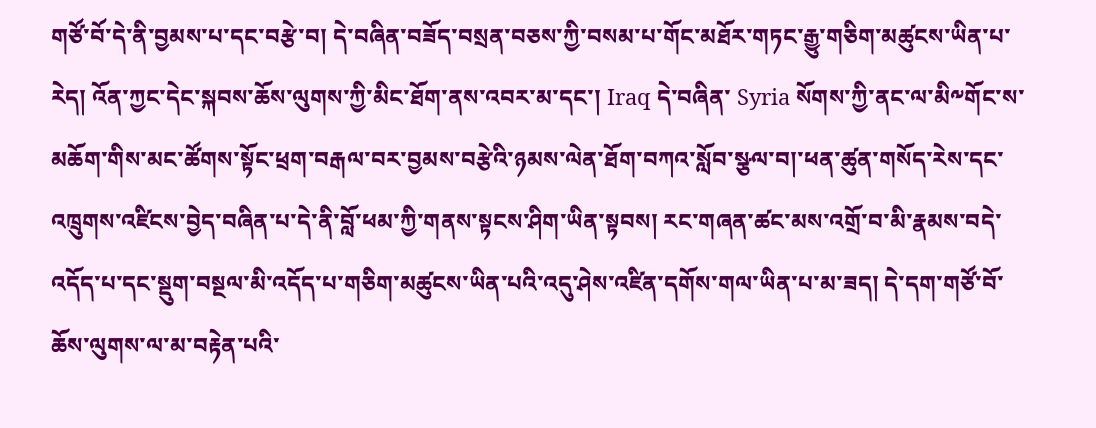གཙོ་བོ་དེ་ནི་བྱམས་པ་དང་བརྩེ་བ། དེ་བཞིན་བཟོད་བསྲན་བཅས་ཀྱི་བསམ་པ་གོང་མཐོར་གཏང་རྒྱུ་གཅིག་མཚུངས་ཡིན་པ་རེད། འོན་ཀྱང་དེང་སྐབས་ཆོས་ལུགས་ཀྱི་མིང་ཐོག་ནས་འབར་མ་དང་། Iraq དེ་བཞིན་ Syria སོགས་ཀྱི་ནང་ལ་མི༸གོང་ས་མཆོག་གིས་མང་ཚོགས་སྟོང་ཕྲག་བརྒལ་བར་བྱམས་བརྩེའི་ཉམས་ལེན་ཐོག་བཀའ་སློབ་སྩལ་བ།་ཕན་ཚུན་གསོད་རེས་དང་འཁྲུགས་འཛིངས་བྱེད་བཞིན་པ་དེ་ནི་བློ་ཕམ་ཀྱི་གནས་སྟངས་ཤིག་ཡིན་སྟབས། རང་གཞན་ཚང་མས་འགྲོ་བ་མི་རྣམས་བདེ་འདོད་པ་དང་སྡུག་བསྔལ་མི་འདོད་པ་གཅིག་མཚུངས་ཡིན་པའི་འདུ་ཤེས་འཛིན་དགོས་གལ་ཡིན་པ་མ་ཟད། དེ་དག་གཙོ་བོ་ཆོས་ལུགས་ལ་མ་བརྟེན་པའི་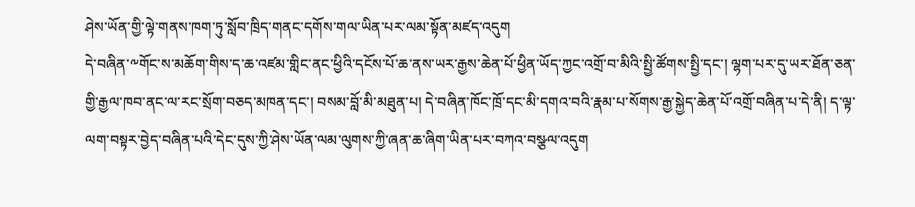ཤེས་ཡོན་གྱི་ལྟེ་གནས་ཁག་ཏུ་སློབ་ཁྲིད་གནང་དགོས་གལ་ཡིན་པར་ལམ་སྟོན་མཛད་འདུག
དེ་བཞིན་༸གོང་ས་མཆོག་གིས་ད་ཆ་འཛམ་གླིང་ནང་ཕྱིའི་དངོས་པོ་ཆ་ནས་ཡར་རྒྱས་ཆེན་པོ་ཕྱིན་ཡོད་ཀྱང་འགྲོ་བ་མིའི་སྤྱི་ཚོགས་སྤྱི་དང་། ལྷག་པར་དུ་ཡར་ཐོན་ཅན་གྱི་རྒྱལ་ཁབ་ནང་ལ་རང་སྲོག་བཅད་མཁན་དང་། བསམ་བློ་མི་མཐུན་པ། དེ་བཞིན་ཁོང་ཁྲོ་དང་མི་དགའ་བའི་རྣམ་པ་སོགས་རྒྱ་སྐྱེད་ཆེན་པོ་འགྲོ་བཞིན་པ་དེ་ནི། ད་ལྟ་ལག་བསྟར་བྱེད་བཞིན་པའི་དེང་དུས་ཀྱི་ཤེས་ཡོན་ལམ་ལུགས་ཀྱི་ཞན་ཆ་ཞིག་ཡིན་པར་བཀའ་བསྩལ་འདུག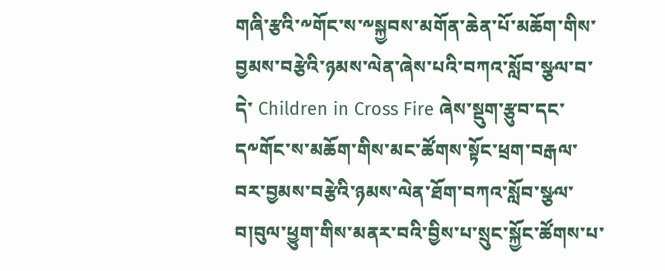གཞི་རྩའི་༸གོང་ས་༸སྐྱབས་མགོན་ཆེན་པོ་མཆོག་གིས་བྱམས་བརྩེའི་ཉམས་ལེན་ཞེས་པའི་བཀའ་སློབ་སྩལ་བ་དེ་ Children in Cross Fire ཞེས་སྡུག་རྩུབ་དང་ད༸གོང་ས་མཆོག་གིས་མང་ཚོགས་སྟོང་ཕྲག་བརྒལ་བར་བྱམས་བརྩེའི་ཉམས་ལེན་ཐོག་བཀའ་སློབ་སྩལ་བ།བུལ་ཕྱུག་གིས་མནར་བའི་བྱིས་པ་སྲུང་སྐྱོང་ཚོགས་པ་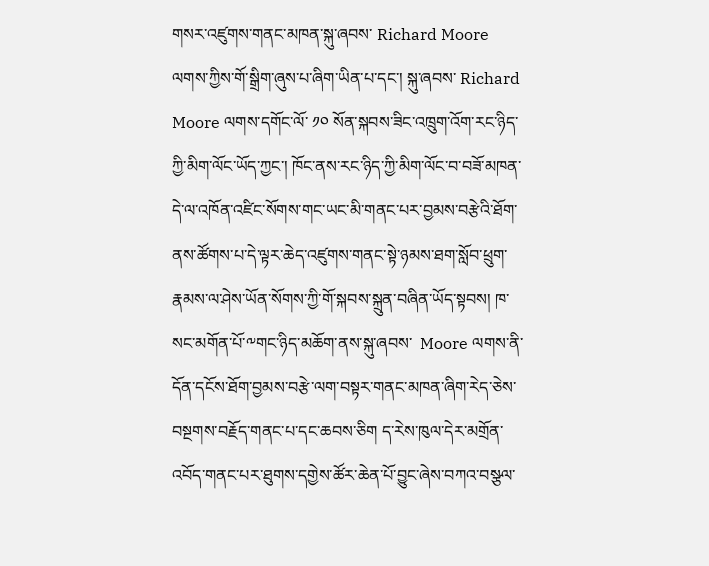གསར་འཛུགས་གནང་མཁན་སྐུ་ཞབས་ Richard Moore ལགས་ཀྱིས་གོ་སྒྲིག་ཞུས་པ་ཞིག་ཡིན་པ་དང་། སྐུ་ཞབས་ Richard Moore ལགས་དགོང་ལོ་ ༡༠ སོན་སྐབས་ཟིང་འཁྲུག་འོག་རང་ཉིད་ཀྱི་མིག་ལོང་ཡོད་ཀྱང་། ཁོང་ནས་རང་ཉིད་ཀྱི་མིག་ལོང་བ་བཟོ་མཁན་དེ་ལ་འཁོན་འཛིང་སོགས་གང་ཡང་མི་གནང་པར་བྱམས་བརྩེའི་ཐོག་ནས་ཚོགས་པ་དེ་ལྟར་ཆེད་འཛུགས་གནང་སྟེ་ཉམས་ཐག་སློབ་ཕྲུག་རྣམས་ལ་ཤེས་ཡོན་སོགས་ཀྱི་གོ་སྐབས་སྐྲུན་བཞིན་ཡོད་སྟབས། ཁ་སང་མགོན་པོ་༸གང་ཉིད་མཆོག་ནས་སྐུ་ཞབས་  Moore ལགས་ནི་དོན་དངོས་ཐོག་བྱམས་བརྩེ་ལག་བསྟར་གནང་མཁན་ཞིག་རེད་ཅེས་བསྔགས་བརྗོད་གནང་པ་དང་ཆབས་ཅིག ད་རེས་ཁུལ་དེར་མགྲོན་འབོད་གནང་པར་ཐུགས་དགྱེས་ཚོར་ཆེན་པོ་བྱུང་ཞེས་བཀའ་བསྩལ་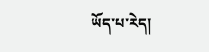ཡོད་པ་རེད།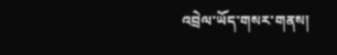འབྲེལ་ཡོད་གསར་གནས།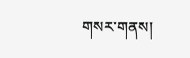གསར་གནས།